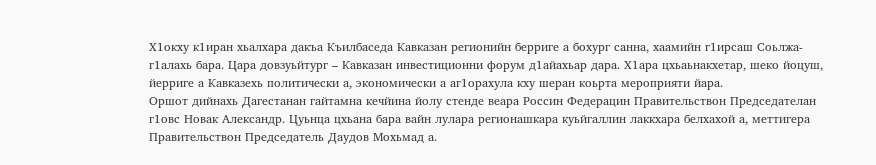Х1окху к1иран хьалхара дакъа Къилбаседа Кавказан регионийн берриге а бохург санна, хаамийн г1ирсаш Соьлжа-г1алахь бара. Цара довзуьйтург – Кавказан инвестиционни форум д1айахьар дара. Х1ара цхьаьнакхетар, шеко йоцуш, йерриге а Кавказехь политически а, экономически а аг1орахула кху шеран коьрта мероприяти йара.
Оршот дийнахь Дагестанан гайтамна кечйина йолу стенде веара Россин Федерацин Правительствон Председателан г1овс Новак Александр. Цуьнца цхьана бара вайн лулара регионашкара куьйгаллин лаккхара белхахой а, меттигера Правительствон Председатель Даудов Мохьмад а.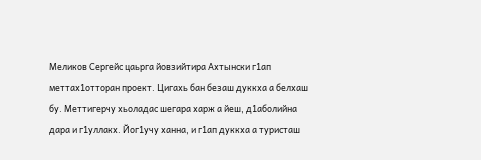Меликов Сергейс цаьрга йовзийтира Ахтынски г1ап меттах1отторан проект. Цигахь бан безаш дуккха а белхаш бу. Меттигерчу хьоладас шегара харж а йеш, д1аболийна дара и г1уллакх. Йог1учу ханна, и г1ап дуккха а туристаш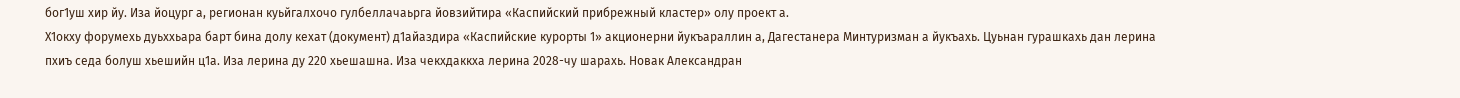бог1уш хир йу. Иза йоцург а, регионан куьйгалхочо гулбеллачаьрга йовзийтира «Каспийский прибрежный кластер» олу проект а.
Х1окху форумехь дуьххьара барт бина долу кехат (документ) д1айаздира «Каспийские курорты 1» акционерни йукъараллин а, Дагестанера Минтуризман а йукъахь. Цуьнан гурашкахь дан лерина пхиъ седа болуш хьешийн ц1а. Иза лерина ду 220 хьешашна. Иза чекхдаккха лерина 2028-чу шарахь. Новак Александран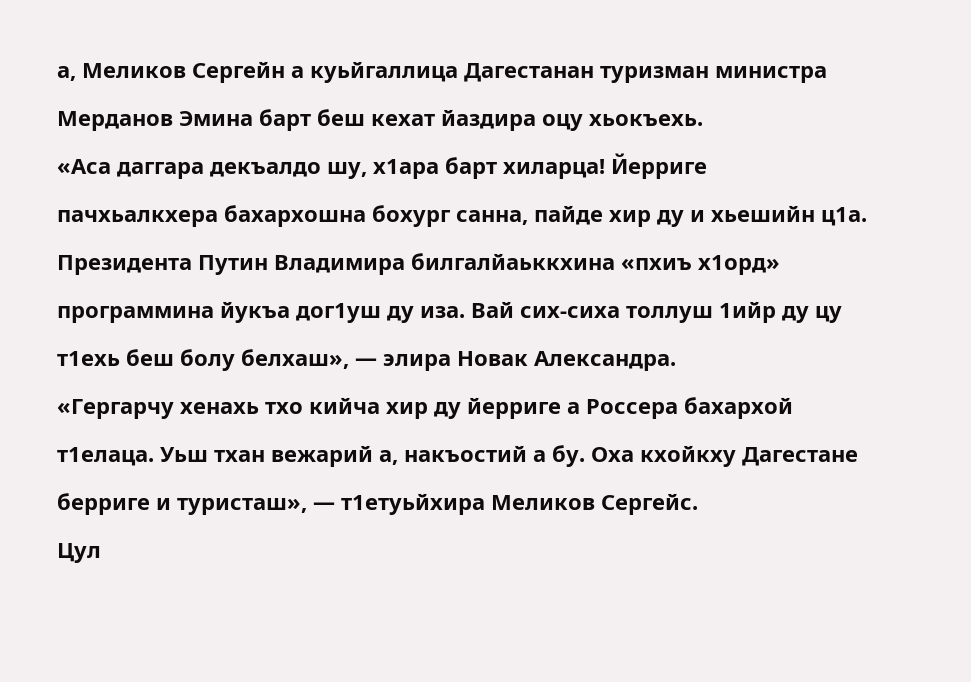а, Меликов Сергейн а куьйгаллица Дагестанан туризман министра Мерданов Эмина барт беш кехат йаздира оцу хьокъехь.
«Аса даггара декъалдо шу, х1ара барт хиларца! Йерриге пачхьалкхера бахархошна бохург санна, пайде хир ду и хьешийн ц1а. Президента Путин Владимира билгалйаьккхина «пхиъ х1орд» программина йукъа дог1уш ду иза. Вай сих-сиха толлуш 1ийр ду цу т1ехь беш болу белхаш», — элира Новак Александра.
«Гергарчу хенахь тхо кийча хир ду йерриге а Россера бахархой т1елаца. Уьш тхан вежарий а, накъостий а бу. Оха кхойкху Дагестане берриге и туристаш», — т1етуьйхира Меликов Сергейс.
Цул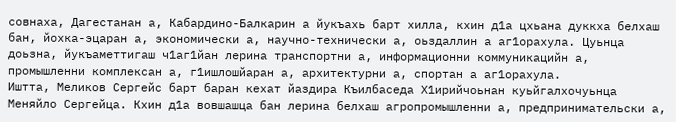совнаха, Дагестанан а, Кабардино-Балкарин а йукъахь барт хилла, кхин д1а цхьана дуккха белхаш бан, йохка-эцаран а, экономически а, научно-технически а, оьздаллин а аг1орахула. Цуьнца доьзна, йукъаметтигаш ч1аг1йан лерина транспортни а, информационни коммуникацийн а, промышленни комплексан а, г1ишлошйаран а, архитектурни а, спортан а аг1орахула.
Иштта, Меликов Сергейс барт баран кехат йаздира Къилбаседа Х1ирийчоьнан куьйгалхочуьнца Меняйло Сергейца. Кхин д1а вовшашца бан лерина белхаш агропромышленни а, предпринимательски а,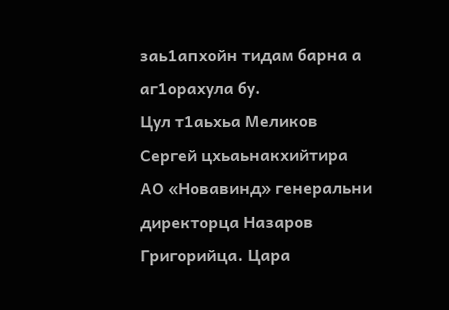заь1апхойн тидам барна а аг1орахула бу.
Цул т1аьхьа Меликов Сергей цхьаьнакхийтира АО «Новавинд» генеральни директорца Назаров Григорийца. Цара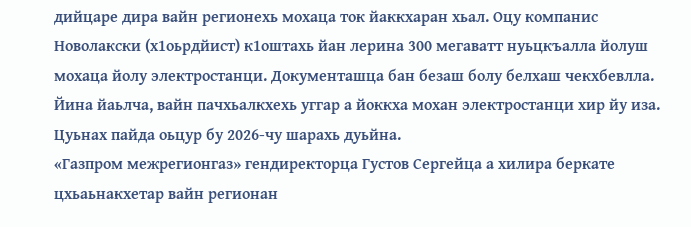дийцаре дира вайн регионехь мохаца ток йаккхаран хьал. Оцу компанис Новолакски (х1оьрдйист) к1оштахь йан лерина 300 мегаватт нуьцкъалла йолуш мохаца йолу электростанци. Документашца бан безаш болу белхаш чекхбевлла. Йина йаьлча, вайн пачхьалкхехь уггар а йоккха мохан электростанци хир йу иза. Цуьнах пайда оьцур бу 2026-чу шарахь дуьйна.
«Газпром межрегионгаз» гендиректорца Густов Сергейца а хилира беркате цхьаьнакхетар вайн регионан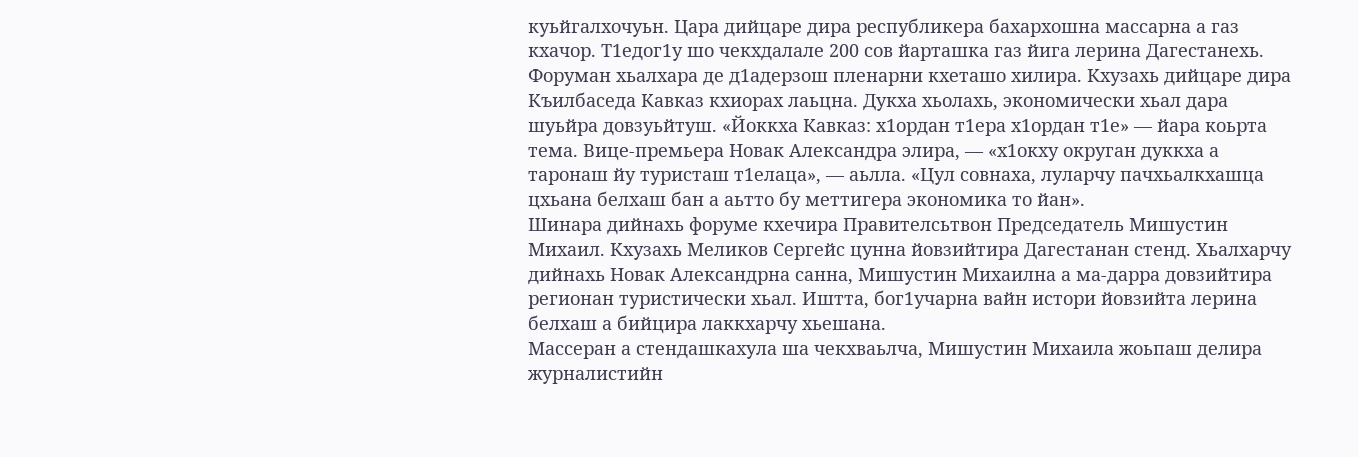куьйгалхочуьн. Цара дийцаре дира республикера бахархошна массарна а газ кхачор. Т1едог1у шо чекхдалале 200 сов йарташка газ йига лерина Дагестанехь.
Форуман хьалхара де д1адерзош пленарни кхеташо хилира. Кхузахь дийцаре дира Къилбаседа Кавказ кхиорах лаьцна. Дукха хьолахь, экономически хьал дара шуьйра довзуьйтуш. «Йоккха Кавказ: х1ордан т1ера х1ордан т1е» — йара коьрта тема. Вице-премьера Новак Александра элира, — «х1окху округан дуккха а таронаш йу туристаш т1елаца», — аьлла. «Цул совнаха, луларчу пачхьалкхашца цхьана белхаш бан а аьтто бу меттигера экономика то йан».
Шинара дийнахь форуме кхечира Правителсьтвон Председатель Мишустин Михаил. Кхузахь Меликов Сергейс цунна йовзийтира Дагестанан стенд. Хьалхарчу дийнахь Новак Александрна санна, Мишустин Михаилна а ма-дарра довзийтира регионан туристически хьал. Иштта, бог1учарна вайн истори йовзийта лерина белхаш а бийцира лаккхарчу хьешана.
Массеран а стендашкахула ша чекхваьлча, Мишустин Михаила жоьпаш делира журналистийн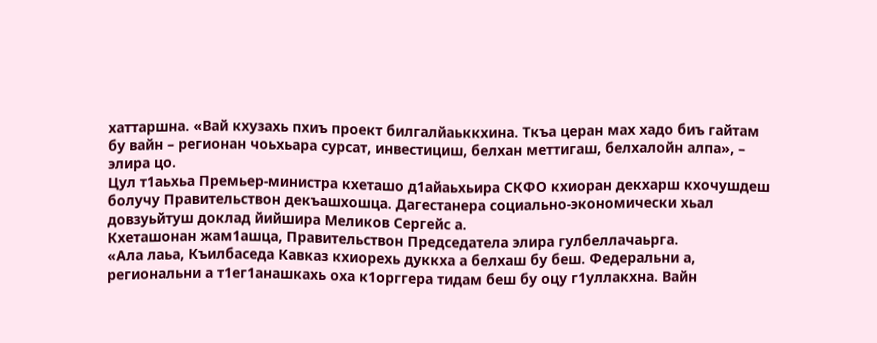хаттаршна. «Вай кхузахь пхиъ проект билгалйаьккхина. Ткъа церан мах хадо биъ гайтам бу вайн – регионан чоьхьара сурсат, инвестициш, белхан меттигаш, белхалойн алпа», – элира цо.
Цул т1аьхьа Премьер-министра кхеташо д1айаьхьира СКФО кхиоран декхарш кхочушдеш болучу Правительствон декъашхошца. Дагестанера социально-экономически хьал довзуьйтуш доклад йийшира Меликов Сергейс а.
Кхеташонан жам1ашца, Правительствон Председатела элира гулбеллачаьрга.
«Ала лаьа, Къилбаседа Кавказ кхиорехь дуккха а белхаш бу беш. Федеральни а, региональни а т1ег1анашкахь оха к1орггера тидам беш бу оцу г1уллакхна. Вайн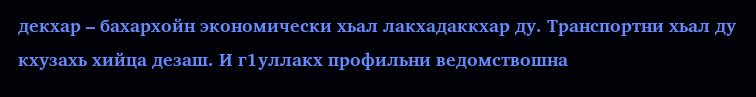декхар – бахархойн экономически хьал лакхадаккхар ду. Транспортни хьал ду кхузахь хийца дезаш. И г1уллакх профильни ведомствошна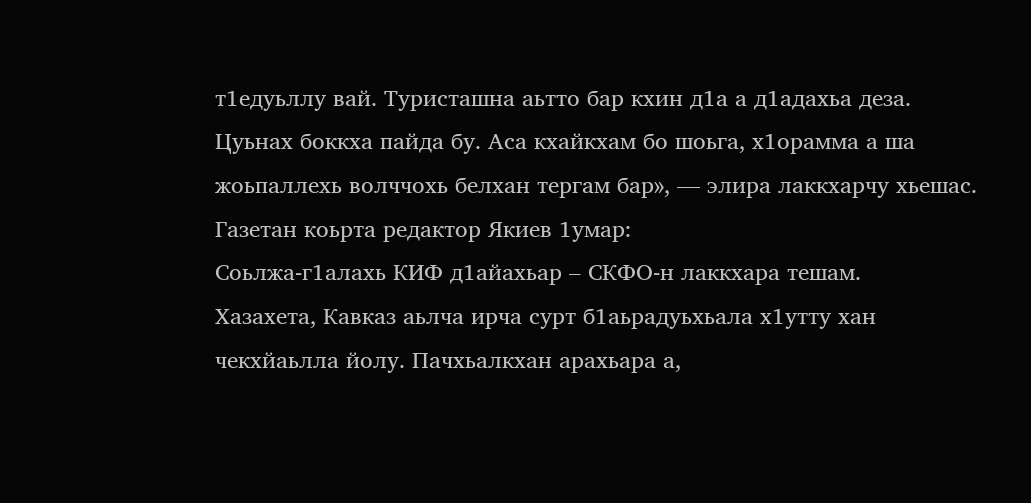т1едуьллу вай. Туристашна аьтто бар кхин д1а а д1адахьа деза. Цуьнах боккха пайда бу. Аса кхайкхам бо шоьга, х1орамма а ша жоьпаллехь волччохь белхан тергам бар», — элира лаккхарчу хьешас.
Газетан коьрта редактор Якиев 1умар:
Соьлжа-г1алахь КИФ д1айахьар – СКФО-н лаккхара тешам.
Хазахета, Кавказ аьлча ирча сурт б1аьрадуьхьала х1утту хан чекхйаьлла йолу. Пачхьалкхан арахьара а,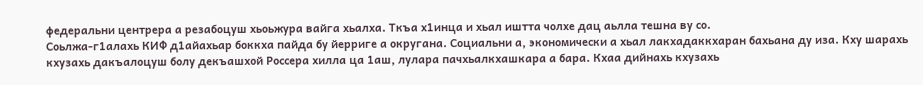федеральни центрера а резабоцуш хьоьжура вайга хьалха. Ткъа х1инца и хьал иштта чолхе дац аьлла тешна ву со.
Соьлжа-г1алахь КИФ д1айахьар боккха пайда бу йерриге а округана. Социальни а, экономически а хьал лакхадаккхаран бахьана ду иза. Кху шарахь кхузахь дакъалоцуш болу декъашхой Россера хилла ца 1аш, лулара пачхьалкхашкара а бара. Кхаа дийнахь кхузахь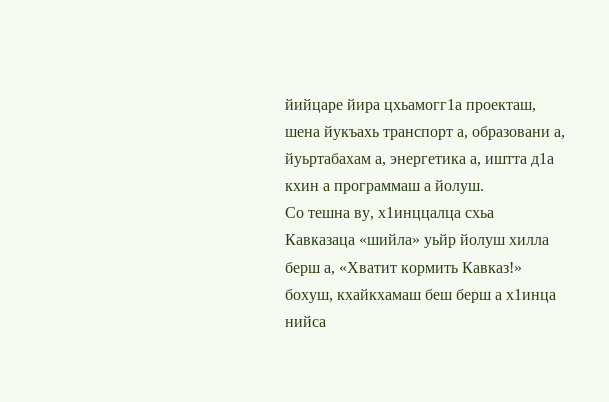йийцаре йира цхьамогг1а проекташ, шена йукъахь транспорт а, образовани а, йуьртабахам а, энергетика а, иштта д1а кхин а программаш а йолуш.
Со тешна ву, х1инццалца схьа Кавказаца «шийла» уьйр йолуш хилла берш а, «Хватит кормить Кавказ!» бохуш, кхайкхамаш беш берш а х1инца нийса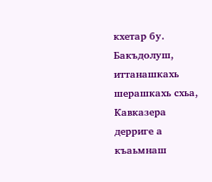кхетар бу. Бакъдолуш, иттанашкахь шерашкахь схьа, Кавказера дерриге а къаьмнаш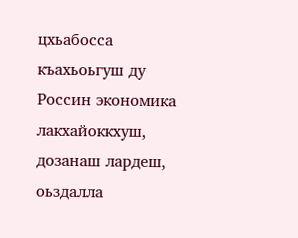цхьабосса къахьоьгуш ду Россин экономика лакхайоккхуш, дозанаш лардеш, оьздалла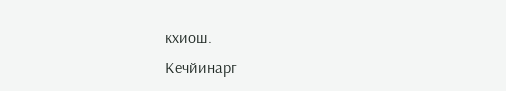кхиош.
Кечйинарг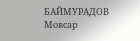БАЙМУРАДОВ Мовсар